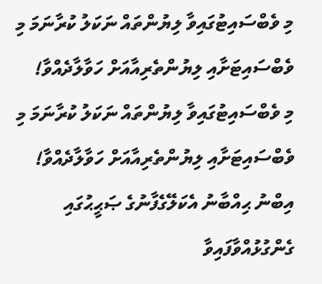މި ވެބްސައިޓުގައިވާ ލިޔުންތައް ނަކަލު ކުރާނަމަ މި ވެބްސައިޓަށާއި ލިޔުންތެރިއާއަށް ހަވާލާދެއްވާ!
މި ވެބްސައިޓުގައިވާ ލިޔުންތައް ނަކަލު ކުރާނަމަ މި ވެބްސައިޓަށާއި ލިޔުންތެރިއާއަށް ހަވާލާދެއްވާ!
އިބްނު ޙިއްބާނު އެކަލޭގެފާނުގެ ޞަޙީޙުގައި ގެންގުޅުއްވާފައިވާ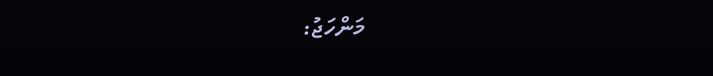މަންހަޖު: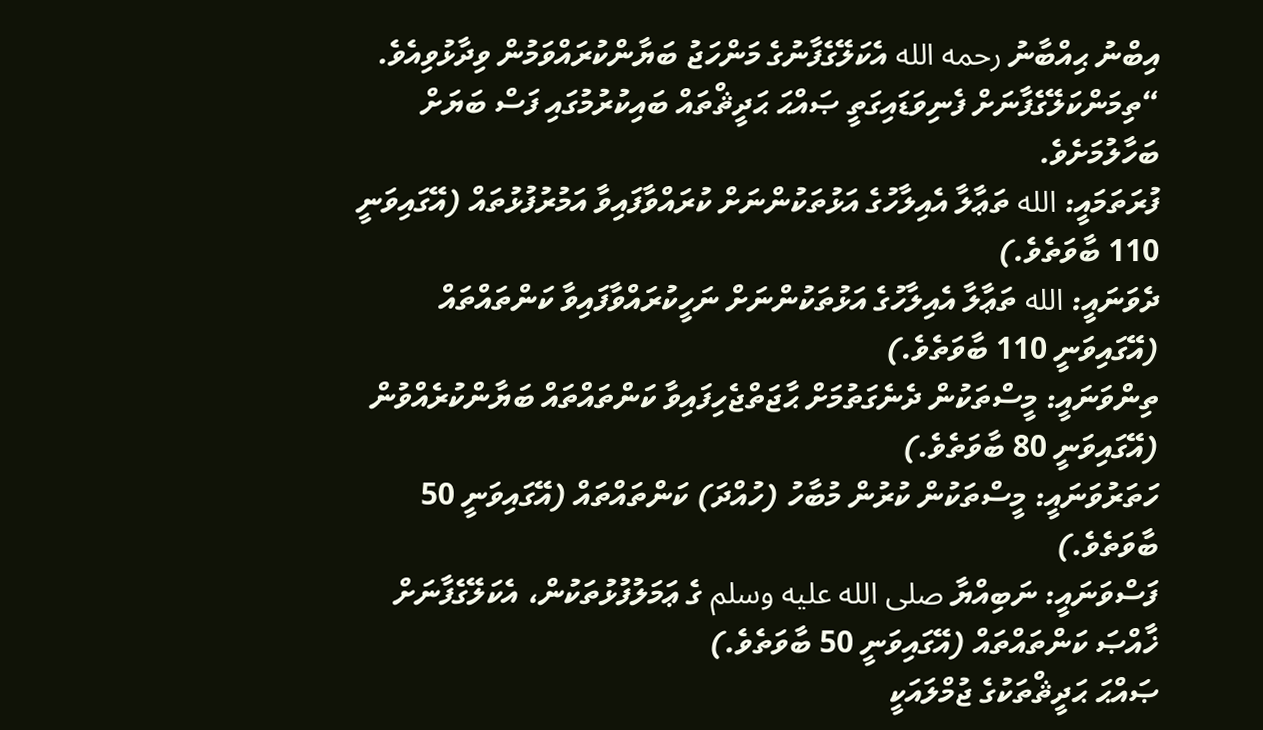އިބްނު ޙިއްބާނު رحمه الله އެކަލޭގެފާނުގެ މަންހަޖު ބަޔާންކުރައްވަމުން ވިދާޅުވިއެވެ.
“ތިމަންކަލޭގެފާނަށް ފެނިވަޑައިގަތީ ޞައްޙަ ޙަދީޘްތައް ބައިކުރުމުގައި ފަސް ބަޔަށް ބަހާލުމަށެވެ.
ފުރަތަމައީ: الله ތަޢާލާ އެއިލާހުގެ އަޅުތަކުންނަށް ކުރައްވާފައިވާ އަމުރުފުޅުތައް (އޭގައިވަނީ 110 ބާވަތެވެ.)
ދެވަނައީ: الله ތަޢާލާ އެއިލާހުގެ އަޅުތަކުންނަށް ނަހީކުރައްވާފައިވާ ކަންތައްތައް (އޭގައިވަނީ 110 ބާވަތެވެ.)
ތިންވަނައީ: މީސްތަކުން ދެނެގަތުމަށް ޙާޖަތްޖެހިފައިވާ ކަންތައްތައް ބަޔާންކުރެއްވުން (އޭގައިވަނީ 80 ބާވަތެވެ.)
ހަތަރުވަނައީ: މީސްތަކުން ކުރުން މުބާހު (ހުއްދަ) ކަންތައްތައް (އޭގައިވަނީ 50 ބާވަތެވެ.)
ފަސްވަނައީ: ނަބިއްޔާ صلى الله عليه وسلم ގެ ޢަމަލުފުޅުތަކުން، އެކަލޭގެފާނަށް ޚާއްޞަ ކަންތައްތައް (އޭގައިވަނީ 50 ބާވަތެވެ.)
ޞައްޙަ ޙަދީޘްތަކުގެ ޖުމްލައަކީ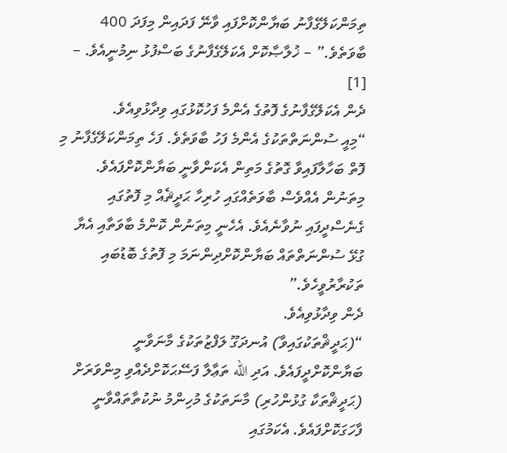ތިމަންކަލޭގެފާނު ބަޔާންކޮށްފައި ވާނޭ ފަދައިން މިފަދަ 400 ބާވަތެވެ.” – ޚުލާޞާކޮށް އެކަލޭގެފާނުގެ ބަސްފުޅު ނިމުނީއެވެ. – [1]
ދެން އެކަލޭގެފާނުގެ ފޮތުގެ އެންމެ ފަހުކޮޅުގައި ވިދާޅުވިއެވެ.
“މިއީ ސުންނަތްތަކުގެ އެންމެ ފަހު ބާވަތެވެ. ފަހެ ތިމަންކަލޭގެފާނު މި ފޮތް ބަހާލާފައިވާ ގޮތުގެ މަތިން އެކަންވާނީ ބަޔާންކޮށްފައެވެ. މިތަނުން އެއްވެސް ބާވަތެއްގައި ހުރިހާ ޙަދީޘެއް މި ފޮތުގައި ގެނެސްދީފައި ނުވާނެއެވެ. އެހެނީ މިތަނުން ކޮންމެ ބާވަތާއި އެޔާ ގުޅޭ ސުންނަތްތައް ބަޔާންކޮށްދިންނަމަ މި ފޮތުގެ ބޮޑުބައި ތަކުރާރުވީހެވެ.”
ދެން ވިދާޅުވިއެވެ.
“(ޙަދީޘްތަކުގައިވާ) އުނދަގޫ ލަފްޒުތަކުގެ މާނަވާނީ ބަޔާންކޮށްދީފައެވެ. އަދި الله ތަޢާލާ ފަސޭޙަކޮށްދެއްވި މިންވަރަށް (ޙަދީޘްތަކާ ގުޅުންހުރި) މާނަތަކުގެ މުހިންމު ނުކުތާތައްވާނީ ފާހަގަކޮށްފައެވެ. އެކަމުގައި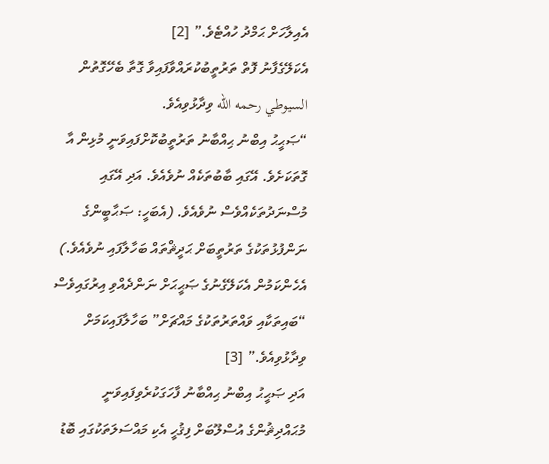އެއިލާހަށް ޙަމްދު ހުއްޓެވެ.” [2]
އެކަލޭގެފާނު ފޮތް ތަރުތީބުކުރައްވާފައިވާ ގޮތާ ބެހޭގޮތުން السيوطي رحمه الله ވިދާޅުވިއެވެ.
“ޞަޙީޙު އިބްނު ޙިއްބާނު ތަރުތީބުކޮށްފައިވަނީ މުޅިން އާ ގޮތަކަށެވެ. އޭގައި ބާބުތަކެއް ނުވެއެވެ. އަދި އޭގައި މުސްނަދުތަކެއްވެސް ނުވެއެވެ. (އެބަހީ: ޞަޙާބީންގެ ނަންފުޅުތަކުގެ ތަރުތީބަށް ޙަދީޘްތައް ބަހާލާފައި ނުވެއެވެ.) އެހެންކަމުން އެކަލޭގެނުގެ ޞަޙީޙަށް ނަންދެއްވި އިރުގައިވެސް “ބައިތަކާއި ވައްތަރުތަކުގެ މައްޗަށް” ބަހާލާފައިކަމަށް ވިދާޅުވިއެވެ.” [3]
އަދި ޞަޙީޙު އިބްނު ޙިއްބާނު ފާހަގަކުރެވިފައިވަނީ މުޙައްދިޘުންގެ އުސްލޫބަށް ފިޤުހީ އެކި މައްސަލަތަކުގައި ބޮޑު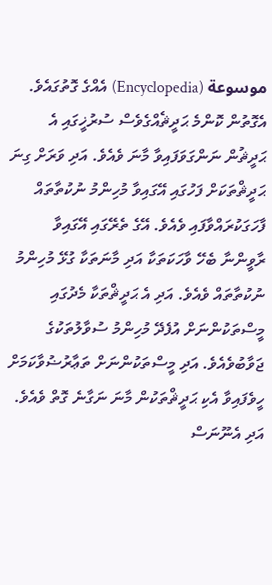موسوعة (Encyclopedia) އެއްގެ ގޮތުގައެވެ. އެގޮތުން ކޮންމެ ޙަދީޘެއްގެވެސް ސުރުޚީގައި އެ ޙަދީޘުން ނަންގަވަފައިވާ މާނަ ވެއެވެ. އަދި ވަރަށް ގިނަ ޙަދީޘްތަކަށް ފަހުގައި އޭގައިވާ މުހިންމު ނުކުތާތައް ފާހަގަކުރައްވާފައި ވެއެވެ. އޭގެ ތެރޭގައި އޭގައިވާ ރާވީންނާ ބެހޭ ވާހަކަތަކާ އަދި މާނަތަކާ ގުޅޭ މުހިންމު ނުކުތާތައް ވެއެވެ. އަދި އެ ޙަދީޘްތަކާ މެދުގައި މީސްތަކުންނަށް އުފެދޭ މުހިންމު ސުވާލުތަކުގެ ޖަވާބުވެއެވެ. އަދި މީސްތަކުންނަށް ތަޢާރުޟުވާކަމަށް ހީވެފައިވާ އެކި ޙަދީޘްތަކުން މާނަ ނަގާނެ ގޮތް ވެއެވެ. އަދި އެނޫނަސް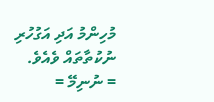މުހިންމު އަދި އަގުހުރި ނުކުތާތައް ވެއެވެ.
= ނުނިމޭ =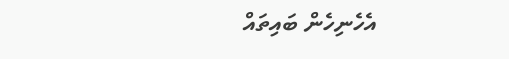އެހެނިހެން ބައިތައް